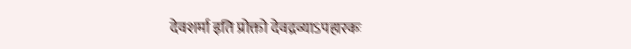देवशर्मा इति प्रोक्तो देवद्रव्याऽपहारकः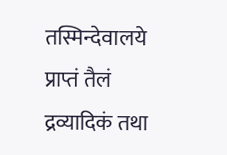तस्मिन्देवालये प्राप्तं तैलं द्रव्यादिकं तथा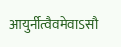आयुर्नीत्वैवमेवाऽसौ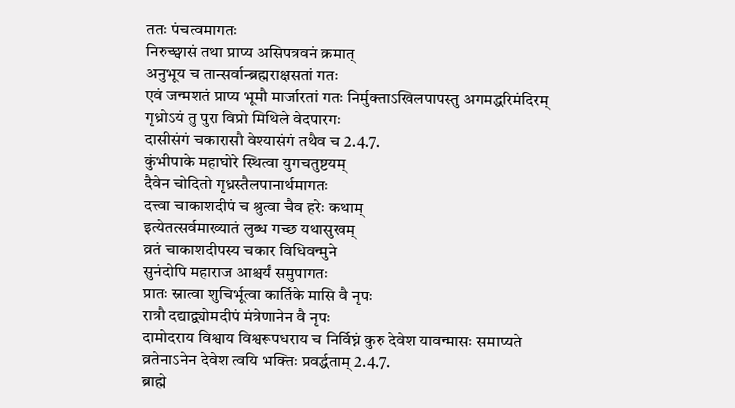ततः पंचत्वमागतः
निरुच्छ्वासं तथा प्राप्य असिपत्रवनं क्रमात्
अनुभूय च तान्सर्वान्ब्रह्मराक्षसतां गतः
एवं जन्मशतं प्राप्य भूमौ मार्जारतां गतः निर्मुक्ताऽखिलपापस्तु अगमद्धरिमंदिरम्
गृध्रोऽयं तु पुरा विप्रो मिथिले वेदपारगः
दासीसंगं चकारासौ वेश्यासंगं तथैव च 2.4.7.
कुंभीपाके महाघोरे स्थित्वा युगचतुष्टयम्
दैवेन चोदितो गृध्रस्तैलपानार्थमागतः
दत्त्वा चाकाशदीपं च श्रुत्वा चैव हरेः कथाम्
इत्येतत्सर्वमाख्यातं लुब्ध गच्छ यथासुखम्
व्रतं चाकाशदीपस्य चकार विधिवन्मुने
सुनंदोपि महाराज आश्चर्यं समुपागतः
प्रातः स्नात्वा शुचिर्भूत्वा कार्तिके मासि वै नृपः
रात्रौ दद्याद्व्योमदीपं मंत्रेणानेन वै नृपः
दामोदराय विश्वाय विश्वरूपधराय च निर्विघ्नं कुरु देवेश यावन्मासः समाप्यते
व्रतेनाऽनेन देवेश त्वयि भक्तिः प्रवर्द्धताम् 2.4.7.
ब्राह्मे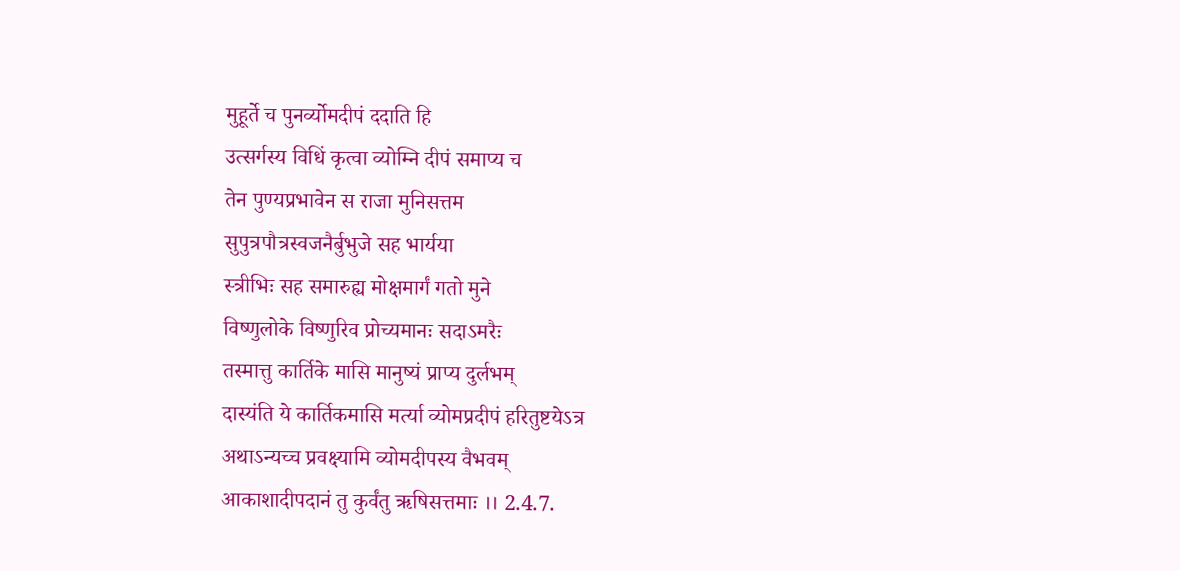मुहूर्ते च पुनर्व्योमदीपं ददाति हि
उत्सर्गस्य विधिं कृत्वा व्योम्नि दीपं समाप्य च
तेन पुण्यप्रभावेन स राजा मुनिसत्तम
सुपुत्रपौत्रस्वजनैर्बुभुजे सह भार्यया
स्त्रीभिः सह समारुह्य मोक्षमार्गं गतो मुने
विष्णुलोके विष्णुरिव प्रोच्यमानः सदाऽमरैः
तस्मात्तु कार्तिके मासि मानुष्यं प्राप्य दुर्लभम्
दास्यंति ये कार्तिकमासि मर्त्या व्योमप्रदीपं हरितुष्टयेऽत्र
अथाऽन्यच्च प्रवक्ष्यामि व्योमदीपस्य वैभवम्
आकाशादीपदानं तु कुर्वंतु ऋषिसत्तमाः ।। 2.4.7.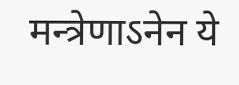मन्त्रेणाऽनेन ये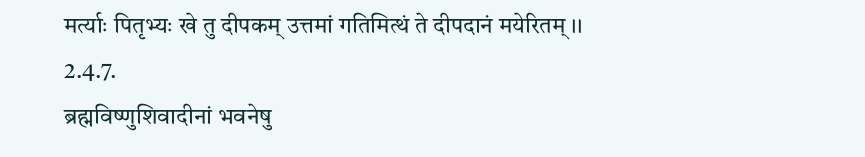मर्त्याः पितृभ्यः खे तु दीपकम् उत्तमां गतिमित्थं ते दीपदानं मयेरितम् ।। 2.4.7.
ब्रह्मविष्णुशिवादीनां भवनेषु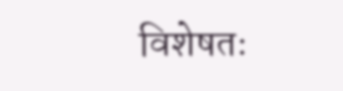विशेषतः